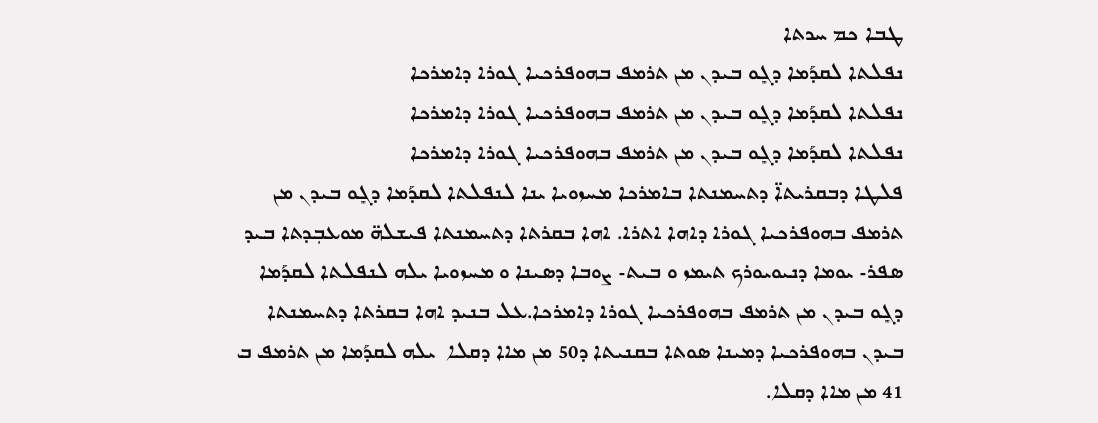ܛܒܐ ܟܡ ܚܖܬܐ
ܢܦܠܬܐ ܠܩܕܰܡܐ ܕܓܻܘ ܒܝܕܢ ܡܢ ܬܪܡܦ ܒܗܘܦܪܟܝܐ ܓܘܪܐ ܕܐܡܪܟܐ
ܢܦܠܬܐ ܠܩܕܰܡܐ ܕܓܻܘ ܒܝܕܢ ܡܢ ܬܪܡܦ ܒܗܘܦܪܟܝܐ ܓܘܪܐ ܕܐܡܪܟܐ
ܢܦܠܬܐ ܠܩܕܰܡܐ ܕܓܻܘ ܒܝܕܢ ܡܢ ܬܪܡܦ ܒܗܘܦܪܟܝܐ ܓܘܪܐ ܕܐܡܪܟܐ
ܦܠܛܐ ܕܒܩܪܝܬܐ̈ ܕܬܚܡܢܬܐ ܒܐܡܪܟܐ ܡܚܙܘܝܐ ܝܢܐ ܠܢܦܠܬܐ ܠܩܕܰܡܐ ܕܓܻܘ ܒܝܕܢ ܡܢ ܬܪܡܦ ܒܗܘܦܪܟܝܐ ܓܘܪܐ ܕܐܗܐ ܐܬܪܐ. ܐܗܐ ܒܩܪܬܐ ܕܬܚܡܢܬܐ ܦܝܫܠܗ̈ ܡܘܥܒܼܕܬܐ ܒܝܕ ܣܦܪ- ܝܘܡܐ ܕܢܝܘܝܘܪܟ ܬܝܡܙ ܘ ܒܝܬ- ܨܘܒܐ ܕܣܝܢܐ ܘ ܡܚܙܘܝܐ ܝܠܗ ܠܢܦܠܬܐ ܠܩܕܰܡܐ ܕܓܻܘ ܒܝܕܢ ܡܢ ܬܪܡܦ ܒܗܘܦܪܟܝܐ ܓܘܪܐ ܕܐܡܪܟܐ.ܥܠ ܒܢܝܕ ܐܗܐ ܒܩܪܬܐ ܕܬܚܡܢܬܐ ܒܝܕܢ ܒܗܘܦܪܟܝܐ ܕܡܝܢܐ ܣܘܬܐ ܒܩܢܝܬܐ ܕ50 ܡܢ ܡܐܐ ܕܩܠܐ  ܝܠܗ ܠܩܕܰܡܐ ܡܢ ܬܪܡܦ ܒ 41 ܡܢ ܡܐܐ ܕܩܠܐ.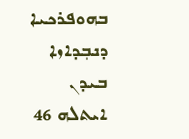ܒܗܘܦܪܟܝܐ ܕܢܒܼܕܐܙܐ ܒܝܕܢ ܐܝܬܠܗ 46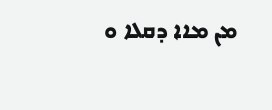ܡܢ ܡܐܐ ܕܩܠܐ ܘ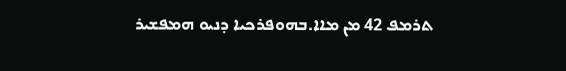ܬܪܡܦ 42 ܡܢ ܡܐܐ.ܒܗܘܦܪܟܝܐ ܕܢܝܘ ܗܡܦܫܝܪ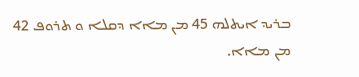ܒܪܝܕ ܐܝܬܠܗ 45 ܡܢ ܡܐܐ ܕܩܠܐ ܘ ܬܪܘܦ 42 ܡܢ ܡܐܐ.